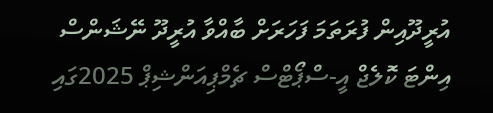އުރީދޫއިން ފުރަތަމަ ފަހަރަށް ބާއްވާ އުރީދޫ ނޭޝަންސް އިންޓަ ކޮލެޖް އީ-ސްޕޯޓްސް ޗެމްޕިއަންޝިޕް 2025ގައި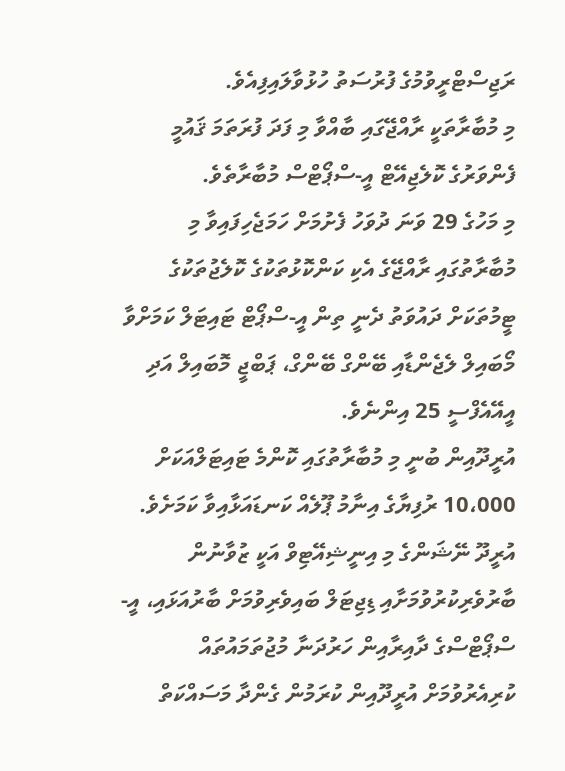ރަޖިސްޓްރީވުމުގެ ފުރުސަތު ހުޅުވާލައިފިއެވެ.
މި މުބާރާތަކީ ރާއްޖޭގައި ބާއްވާ މި ފަދަ ފުރަތަމަ ޤައުމީ ފެންވަރުގެ ކޮލެޖިއޭޓް އީ-ސްޕޯޓްސް މުބާރާތެވެ.
މި މަހުގެ 29 ވަނަ ދުވަހު ފެށުމަށް ހަމަޖެހިފައިވާ މި މުބާރާތުގައި ރާއްޖޭގެ އެކި ކަންކޮޅުތަކުގެ ކޮލެޖުތަކުގެ ޓީމުތަކަށް ދައުވަތު ދެނީ ތިން އީ-ސްޕޯޓް ޓައިޓަލް ކަމަށްވާ މޯބައިލް ލެޖެންޑާއި ބޭންގް ބޭންގް، ޕަބްޖީ މޮބައިލް އަދި އީއޭއެފްސީ 25 އިންނެވެ.
އުރީދޫއިން ބުނީ މި މުބާރާތުގައި ކޮންމެ ޓައިޓަލްއަކަށް 10،000 ރުފިޔާގެ އިނާމު ޕޫލެއް ކަނޑައަޅާއިވާ ކަމަށެވެ.
އުރީދޫ ނޭޝަންގެ މި އިނީޝިއޭޓިވް އަކީ ޒުވާނުން ބާރުވެރިކުރުވުމަށާއި ޑިޖިޓަލް ބައިވެރިވުމަށް ބާރުއަޅައި، އީ-ސްޕޯޓްސްގެ ދާއިރާއިން ހަރުދަނާ މުޖުތަމައުތައް ކުރިއެރުވުމަށް އުރީދޫއިން ކުރަމުން ގެންދާ މަސައްކަތް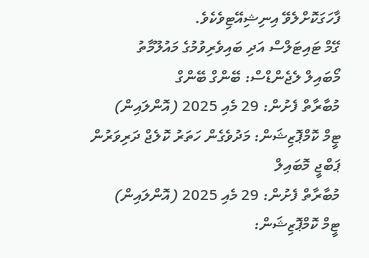ފާހަގަކޮށްލެވޭ އިނިޝިއޭޓިވެކެވެ.
ގޭމް ޓައިޓަލްސް އަދި ބައިވެރިވުމުގެ މައުލޫމާތު
މޯބައިލް ލެޖެންޑްސް: ބޭންގް ބޭންގް
މުބާރާތް ފެށުން: 29 މެއި 2025 (އޮންލައިން)
ޓީމް ކޮމްޕޮޒިޝަން: މަދުވެގެން ހަތަރު ކޮލެޖް ދަރިވަރުން
ޕަބްޖީ މޮބައިލް
މުބާރާތް ފެށުން: 29 މެއި 2025 (އޮންލައިން)
ޓީމް ކޮމްޕޮޒިޝަން: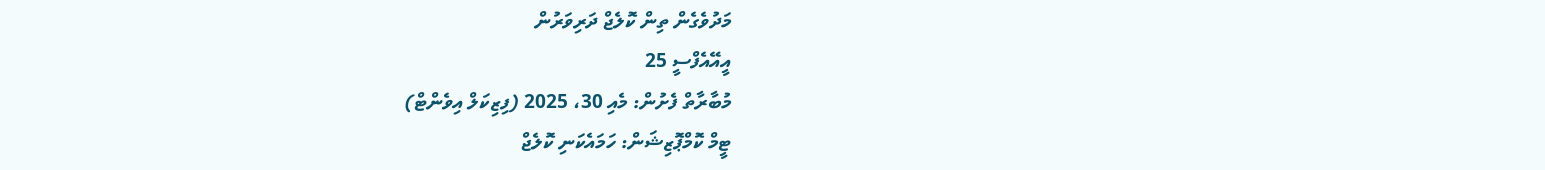މަދުވެގެން ތިން ކޮލެޖް ދަރިވަރުން
އީއޭއެފްސީ 25
މުބާރާތް ފެށުން: މެއި 30، 2025 (ފިޒިކަލް އިވެންޓް)
ޓީމް ކޮމްޕޮޒިޝަން: ހަމައެކަނި ކޮލެޖް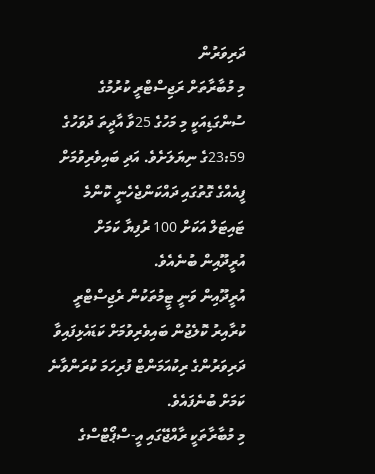ދަރިވަރުން
މި މުބާރާތަށް ރަޖިސްޓްރީ ކުރުމުގެ ސުންގަޑިއަކީ މި މަހުގެ 25ވާ އާދީތަ ދުވަހުގެ 23:59ގެ ނިޔަލަށެވެ. އަދި ބައިވެރިވުމަށް ފީއެއްގެ ގޮތުގައި ދައްކަންޖެހެނީ ކޮންމެ ޓައިޓަލް އަކަށް 100 ރުފިޔާ ކަމަށް އުރީދޫއިން ބުނެއެވެ.
އުރީދޫއިން ވަނީ ޓީމުތަކުން ރެޖިސްޓްރީ ކުރާއިރު ކޮލެޖުން ބައިވެރިވުމަށް ކަޑައެޅިފައިވާ ދަރިވަރުންގެ ރިކުއަމަންޓް ފުރިހަމަ ކުރަންވާނެ ކަމަށް ބުނެފައެވެ.
މި މުބާރާތަކީ ރާއްޖޭގައި އީ-ސްޕޯޓްސްގެ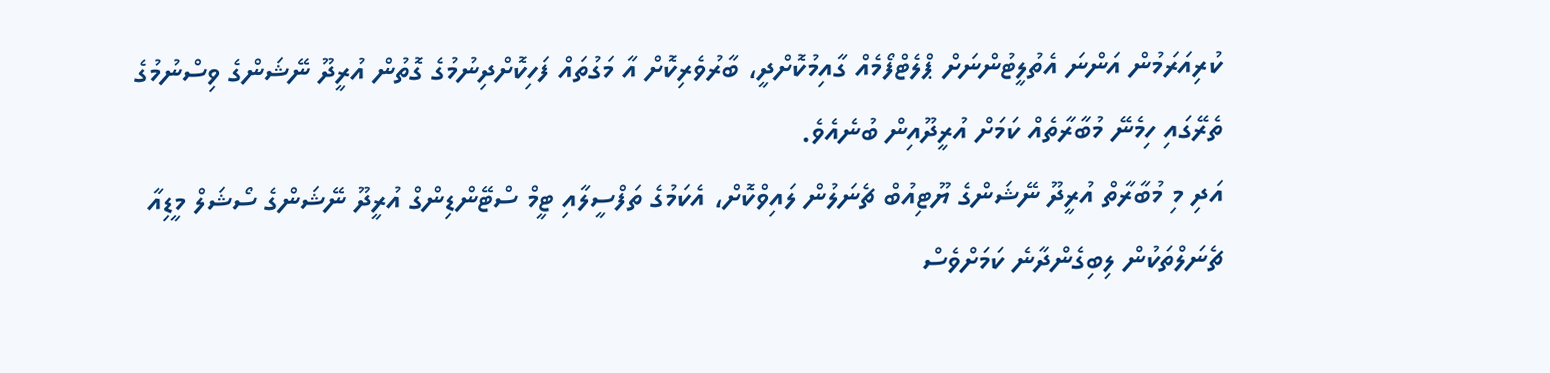ކުރިއަރަމުން އަންނަ އެތުލީޓުންނަށް ޕްލެޓްފޯމެއް ގާއިމުކޮށްދީ، ބާރުވެރިކޮށް އާ މަގުތައް ފަހިކޮށްދިނުމުގެ ގޮތުން އުރީދޫ ނޭޝަންގެ ވިސްނުމުގެ ތެރޭގައި ހިމެނޭ މުބާރާތެއް ކަމަށް އުރީދޫއިން ބުނެއެވެ.
އަދި މި މުބާރާތް އުރީދޫ ނޭޝަންގެ ޔޫޓިއުބް ޗެނަލުން ލައިވްކޮށް، އެކަމުގެ ތަފްސީލާއި ޓީމް ސްޓޭންޑިންގް އުރީދޫ ނޭޝަންގެ ސޯޝަލް މީޑިއާ ޗެނަލްތަކުން ލިބިގެންދާނެ ކަމަށްވެސް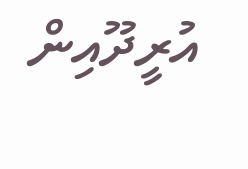އުރީދޫއިން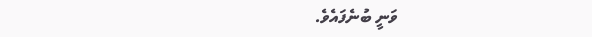ވަނީ ބުނެފައެވެ.